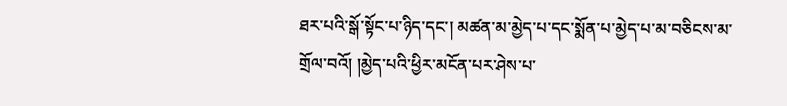ཐར་པའི་སྒོ་སྟོང་པ་ཉིད་དང་། མཚན་མ་མྱེད་པ་དང་སྨོན་པ་མྱེད་པ་མ་བཅིངས་མ་གྲོལ་བའོ། །མྱེད་པའི་ཕྱིར་མངོན་པར་ཤེས་པ་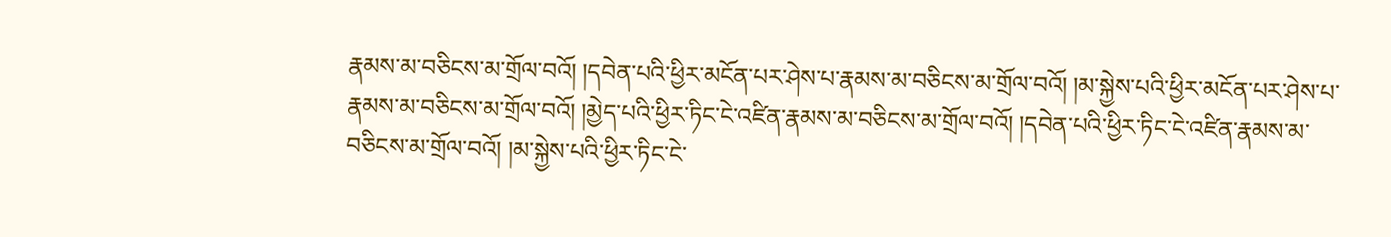རྣམས་མ་བཅིངས་མ་གྲོལ་བའོ། །དབེན་པའི་ཕྱིར་མངོན་པར་ཤེས་པ་རྣམས་མ་བཅིངས་མ་གྲོལ་བའོ། །མ་སྐྱེས་པའི་ཕྱིར་མངོན་པར་ཤེས་པ་རྣམས་མ་བཅིངས་མ་གྲོལ་བའོ། །མྱེད་པའི་ཕྱིར་ཏིང་ངེ་འཛིན་རྣམས་མ་བཅིངས་མ་གྲོལ་བའོ། །དབེན་པའི་ཕྱིར་ཏིང་ངེ་འཛིན་རྣམས་མ་བཅིངས་མ་གྲོལ་བའོ། །མ་སྐྱེས་པའི་ཕྱིར་ཏིང་ངེ་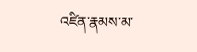འཛིན་རྣམས་མ་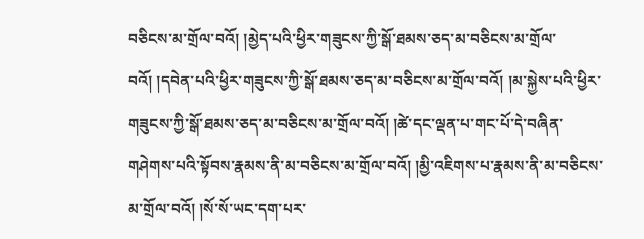བཅིངས་མ་གྲོལ་བའོ། །མྱེད་པའི་ཕྱིར་གཟུངས་ཀྱི་སྒོ་ཐམས་ཅད་མ་བཅིངས་མ་གྲོལ་བའོ། །དབེན་པའི་ཕྱིར་གཟུངས་ཀྱི་སྒོ་ཐམས་ཅད་མ་བཅིངས་མ་གྲོལ་བའོ། །མ་སྐྱེས་པའི་ཕྱིར་གཟུངས་ཀྱི་སྒོ་ཐམས་ཅད་མ་བཅིངས་མ་གྲོལ་བའོ། །ཚེ་དང་ལྡན་པ་གང་པོ་དེ་བཞིན་གཤེགས་པའི་སྟོབས་རྣམས་ནི་མ་བཅིངས་མ་གྲོལ་བའོ། །མྱི་འཇིགས་པ་རྣམས་ནི་མ་བཅིངས་མ་གྲོལ་བའོ། །སོ་སོ་ཡང་དག་པར་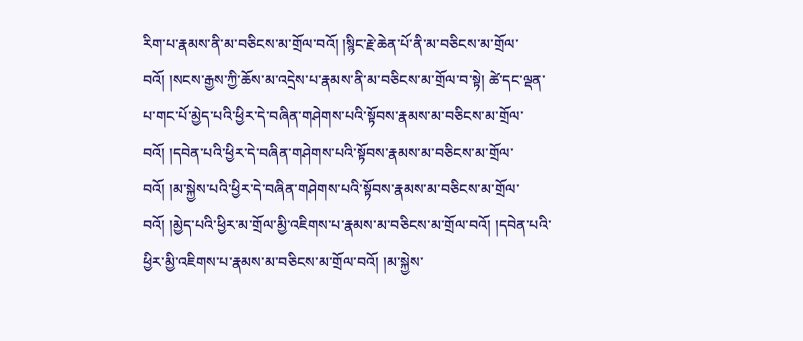རིག་པ་རྣམས་ནི་མ་བཅིངས་མ་གྲོལ་བའོ། །སྙིང་རྗེ་ཆེན་པོ་ནི་མ་བཅིངས་མ་གྲོལ་བའོ། །སངས་རྒྱས་ཀྱི་ཆོས་མ་འདྲེས་པ་རྣམས་ནི་མ་བཅིངས་མ་གྲོལ་བ་སྟེ། ཚེ་དང་ལྡན་པ་གང་པོ་མྱེད་པའི་ཕྱིར་དེ་བཞིན་གཤེགས་པའི་སྟོབས་རྣམས་མ་བཅིངས་མ་གྲོལ་བའོ། །དབེན་པའི་ཕྱིར་དེ་བཞིན་གཤེགས་པའི་སྟོབས་རྣམས་མ་བཅིངས་མ་གྲོལ་བའོ། །མ་སྐྱེས་པའི་ཕྱིར་དེ་བཞིན་གཤེགས་པའི་སྟོབས་རྣམས་མ་བཅིངས་མ་གྲོལ་བའོ། །མྱེད་པའི་ཕྱིར་མ་གྲོལ་མྱི་འཇིགས་པ་རྣམས་མ་བཅིངས་མ་གྲོལ་བའོ། །དབེན་པའི་ཕྱིར་མྱི་འཇིགས་པ་རྣམས་མ་བཅིངས་མ་གྲོལ་བའོ། །མ་སྐྱེས་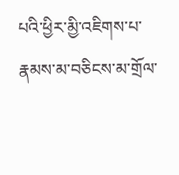པའི་ཕྱིར་མྱི་འཇིགས་པ་རྣམས་མ་བཅིངས་མ་གྲོལ་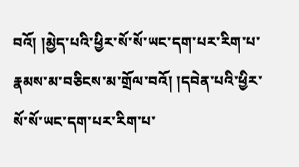བའོ། །མྱེད་པའི་ཕྱིར་སོ་སོ་ཡང་དག་པར་རིག་པ་རྣམས་མ་བཅིངས་མ་གྲོལ་བའོ། །དབེན་པའི་ཕྱིར་སོ་སོ་ཡང་དག་པར་རིག་པ་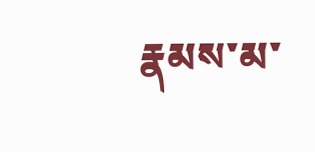རྣམས་མ་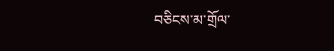བཅིངས་མ་གྲོལ་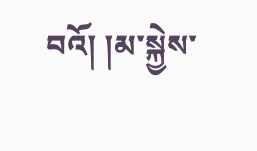བའོ། །མ་སྐྱེས་